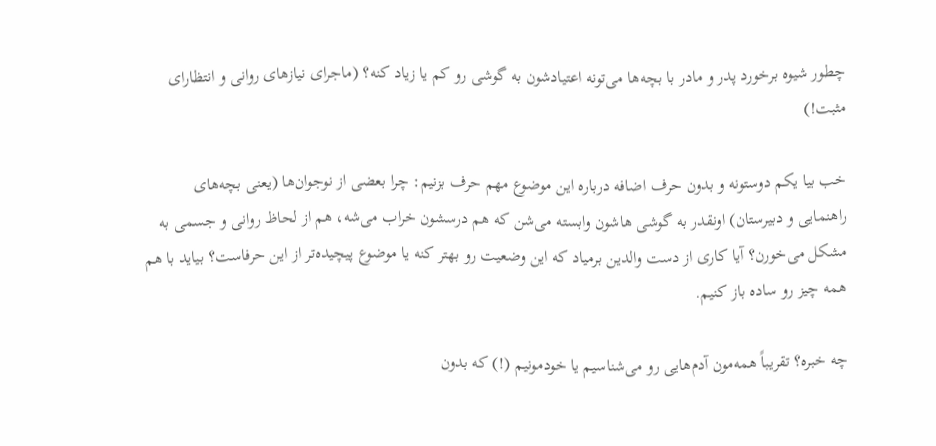چطور شیوه برخورد پدر و مادر با بچه‌ها می‌تونه اعتیادشون به گوشی رو کم یا زیاد کنه؟ (ماجرای نیازهای روانی و انتظارای مثبت!)

خب بیا یکم دوستونه و بدون حرف اضافه درباره این موضوع مهم حرف بزنیم: چرا بعضی از نوجوان‌ها (یعنی بچه‌های راهنمایی و دبیرستان) اونقدر به گوشی هاشون وابسته می‌شن که هم درسشون خراب می‌شه، هم از لحاظ روانی و جسمی به مشکل می‌خورن؟ آیا کاری از دست والدین برمیاد که این وضعیت رو بهتر کنه یا موضوع پیچیده‌تر از این حرفاست؟ بیاید با هم همه چیز رو ساده باز کنیم.

چه خبره؟ تقریباً همه‌مون آدم‌هایی رو می‌شناسیم یا خودمونیم (!) که بدون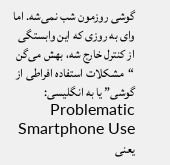گوشی روزمون شب نمی‌شه. اما وای به روزی که این وابستگی از کنترل خارج شه، بهش می‌گن “مشکلات استفاده افراطی از گوشی” یا به انگلیسی: Problematic Smartphone Use یعنی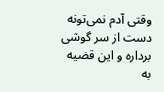وقتی آدم نمی‌تونه دست از سر گوشی برداره و این قضیه به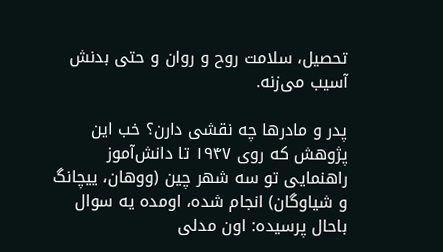تحصیل، سلامت روح و روان و حتی بدنش آسیب می‌زنه.

پدر و مادرها چه نقشی دارن؟ خب این پژوهش که روی ۱۹۴۷ تا دانش‌آموز راهنمایی تو سه شهر چین (ووهان، ییچانگ و شیاوگان) انجام شده، اومده یه سوال باحال پرسیده: اون مدلی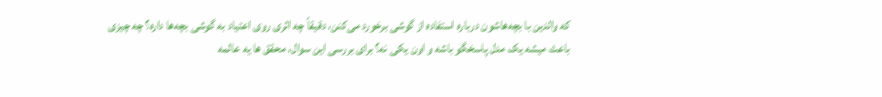که والدین با بچه‌هاشون درباره استفاده از گوشی برخورد می‌کنن، دقیقاً چه اثری روی اعتیاد به گوشی بچه‌ها داره؟ چه چیزی باعث میشه یک مدل پاسخگو باشه و اون یکی نه؟ برای بررسی این سوال، محقق ها یه عالمه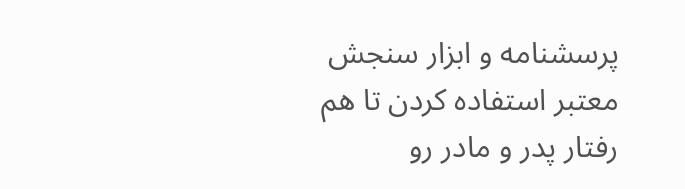پرسشنامه و ابزار سنجش معتبر استفاده کردن تا هم رفتار پدر و مادر رو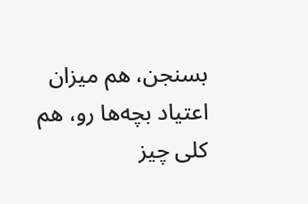بسنجن، هم میزان اعتیاد بچه‌ها رو، هم کلی چیز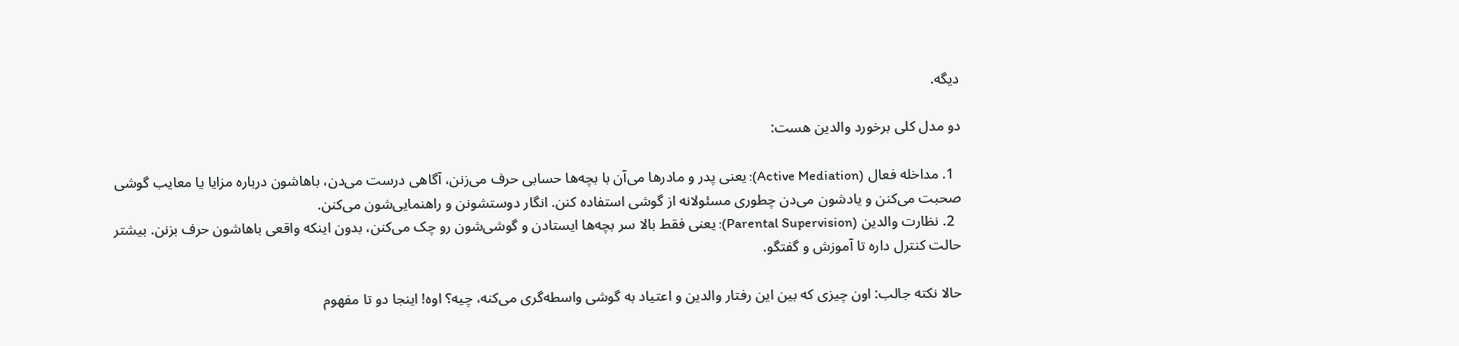دیگه.

دو مدل کلی برخورد والدین هست:

  1. مداخله فعال (Active Mediation): یعنی پدر و مادرها می‌آن با بچه‌ها حسابی حرف می‌زنن، آگاهی درست می‌دن، باهاشون درباره مزایا یا معایب گوشی صحبت می‌کنن و یادشون می‌دن چطوری مسئولانه از گوشی استفاده کنن. انگار دوستشونن و راهنمایی‌شون می‌کنن.
  2. نظارت والدین (Parental Supervision): یعنی فقط بالا سر بچه‌ها ایستادن و گوشی‌شون رو چک می‌کنن، بدون اینکه واقعی باهاشون حرف بزنن. بیشتر حالت کنترل داره تا آموزش و گفتگو.

حالا نکته جالب: اون چیزی که بین این رفتار والدین و اعتیاد به گوشی واسطه‌گری می‌کنه، چیه؟ اوه! اینجا دو تا مفهوم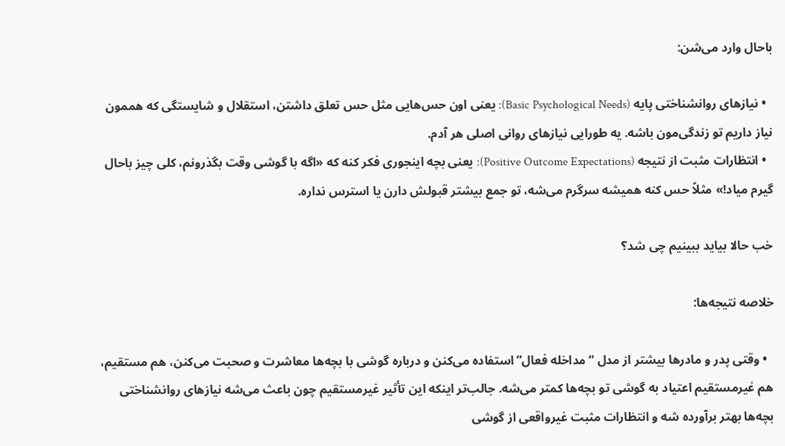باحال وارد می‌شن:

  • نیازهای روانشناختی پایه (Basic Psychological Needs): یعنی اون حس‌هایی مثل حس تعلق داشتن، استقلال و شایستگی که هممون نیاز داریم تو زندگی‌مون باشه. یه طورایی نیازهای روانی اصلی هر آدم.
  • انتظارات مثبت از نتیجه (Positive Outcome Expectations): یعنی بچه اینجوری فکر کنه که «اگه با گوشی وقت بگذرونم، کلی چیز باحال گیرم میاد!» مثلاً حس کنه همیشه سرگرم می‌شه، تو جمع بیشتر قبولش دارن یا استرس نداره.

خب حالا بیاید ببینیم چی شد؟

خلاصه نتیجه‌ها:

  • وقتی پدر و مادرها بیشتر از مدل “مداخله فعال” استفاده می‌کنن و درباره گوشی با بچه‌ها معاشرت و صحبت می‌کنن، هم مستقیم، هم غیرمستقیم اعتیاد به گوشی تو بچه‌ها کمتر می‌شه. جالب‌تر اینکه این تأثیر غیرمستقیم چون باعث می‌شه نیازهای روانشناختی بچه‌ها بهتر برآورده شه و انتظارات مثبت غیرواقعی از گوشی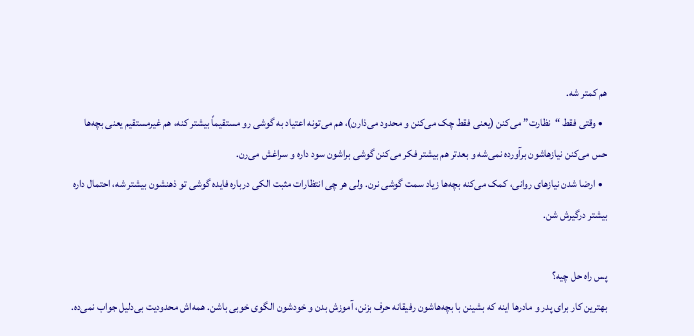هم کمتر شه.
  • وقتی فقط “نظارت” می‌کنن (یعنی فقط چک می‌کنن و محدود می‌ذارن)، هم می‌تونه اعتیاد به گوشی رو مستقیماً بیشتر کنه، هم غیرمستقیم یعنی بچه‌ها حس می‌کنن نیازهاشون برآورده نمی‌شه و بعدتر هم بیشتر فکر می‌کنن گوشی براشون سود داره و سراغش می‌رن.
  • ارضا شدن نیازهای روانی، کمک می‌کنه بچه‌ها زیاد سمت گوشی نرن. ولی هر چی انتظارات مثبت الکی درباره فایده گوشی تو ذهنشون بیشتر شه، احتمال داره بیشتر درگیرش شن.

پس راه حل چیه؟
بهترین کار برای پدر و مادرها اینه که بشینن با بچه‌هاشون رفیقانه حرف بزنن، آموزش بدن و خودشون الگوی خوبی باشن. همه‌اش محدودیت بی‌دلیل جواب نمی‌ده.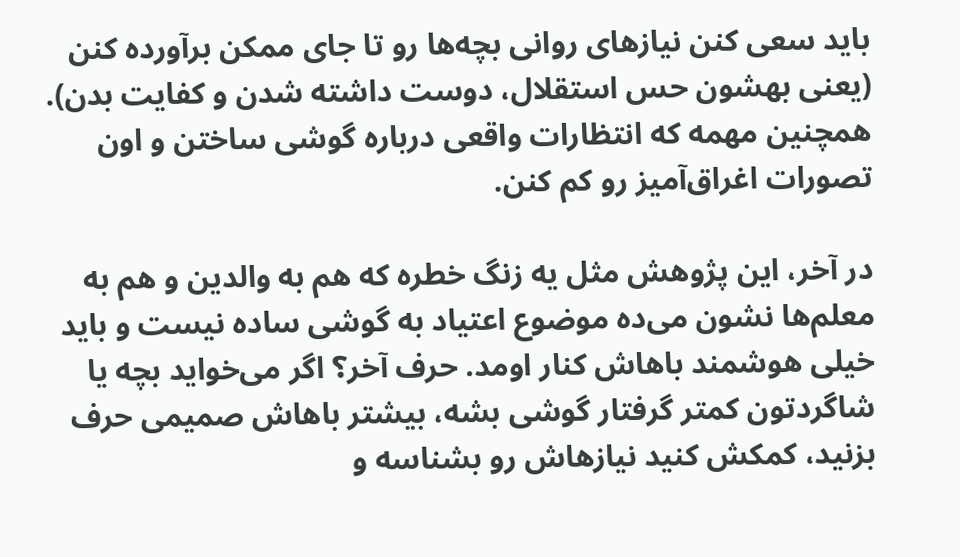باید سعی کنن نیازهای روانی بچه‌ها رو تا جای ممکن برآورده کنن (یعنی بهشون حس استقلال، دوست داشته شدن و کفایت بدن). همچنین مهمه که انتظارات واقعی درباره گوشی ساختن و اون تصورات اغراق‌آمیز رو کم کنن.

در آخر، این پژوهش مثل یه زنگ خطره که هم به والدین و هم به معلم‌ها نشون می‌ده موضوع اعتیاد به گوشی ساده نیست و باید خیلی هوشمند باهاش کنار اومد. حرف آخر؟ اگر می‌خواید بچه یا شاگردتون کمتر گرفتار گوشی بشه، بیشتر باهاش صمیمی حرف بزنید، کمکش کنید نیاز‌هاش رو بشناسه و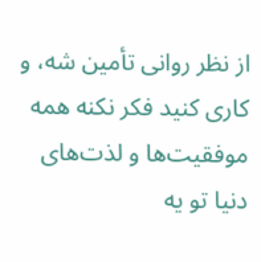از نظر روانی تأمین شه، و کاری کنید فکر نکنه همه موفقیت‌ها و لذت‌های دنیا تو یه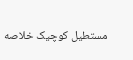مستطیل کوچیک خلاصه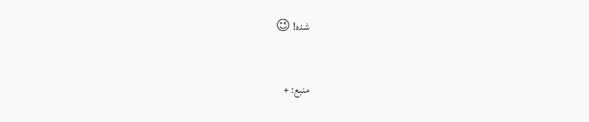شده! 😉

منبع: +